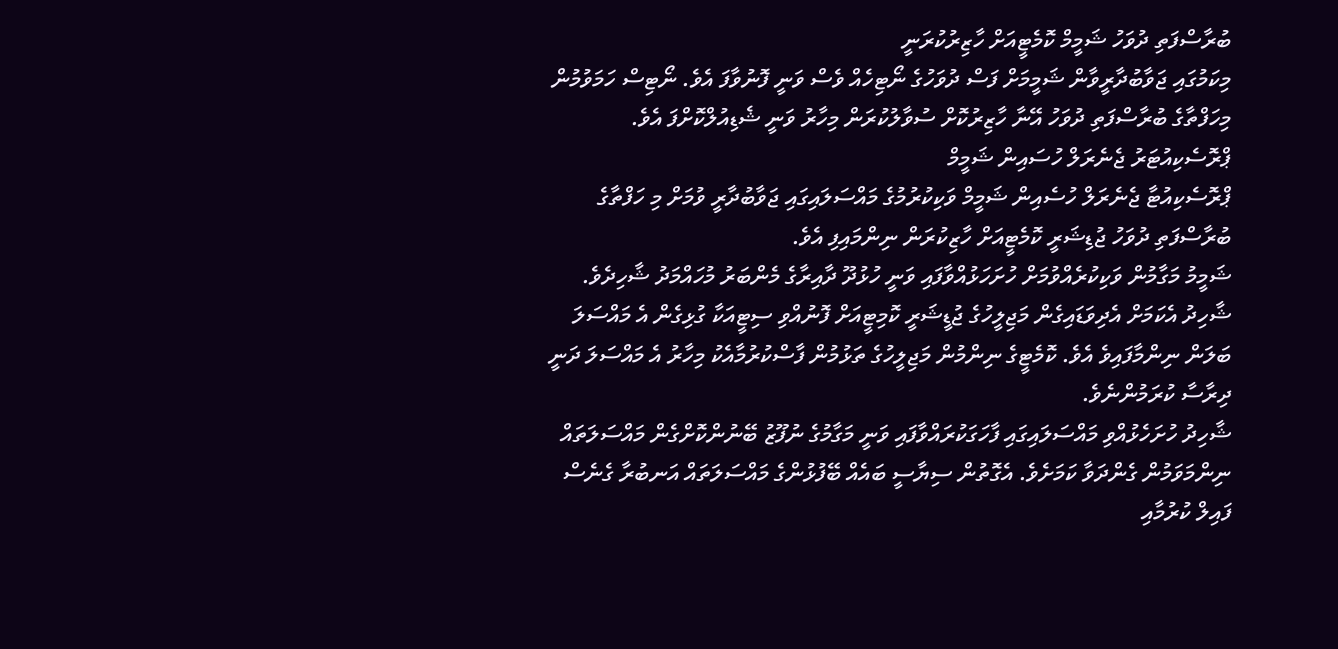ބުރާސްފަތި ދުވަހު ޝަމީމް ކޮމެޓީއަށް ހާޒިރުކުރަނީ
މިކަމުގައި ޖަވާބުދާރީވާން ޝަމީމަށް ފަސް ދުވަހުގެ ނޯޓިހެއް ވެސް ވަނީ ފޮނުވާފަ އެވެ. ނޯޓިސް ހަމަވުމުން މިހަފްތާގެ ބުރާސްފަތި ދުވަހު އޭނާ ހާޒިރުކޮށް ސުވާލުކުރަން މިހާރު ވަނީ ޝެޑިއުލްކޮށްފަ އެވެ.
ޕްރޮސެކިއުޓަރު ޖެނެރަލް ހުސައިން ޝަމީމް
ޕްރޮސެކިއުޓާ ޖެނެރަލް ހުސެއިން ޝަމީމް ވަކިކުރުމުގެ މައްސަލައިގައި ޖަވާބުދާރީ ވުމަށް މި ހަފްތާގެ ބުރާސްފަތި ދުވަހު ޖުޑިޝަރީ ކޮމެޓީއަށް ހާޒިކުރަން ނިންމައިފި އެވެ.
ޝަމީމު މަގާމުން ވަކިކުރެއްވުމަށް ހުށަހަޅުއްވާފައި ވަނީ ހުޅުދޫ ދާއިރާގެ މެންބަރު މުހައްމަދު ޝާހިދެވެ. ޝާހިދު އެކަމަށް އެދިވަޑައިގެން މަޖިލީހުގެ ޖުޑީޝަރީ ކޮމިޓީއަށް ފޮނުއްވި ސިޓީއަކާ ގުޅިގެން އެ މައްސަލަ ބަލަން ނިންމާފައިވެ އެވެ. ކޮމެޓީގެ ނިންމުން މަޖިލީހުގެ ތަޅުމުން ފާސްކުރުމާއެކު މިހާރު އެ މައްސަލަ ދަނީ ދިރާސާ ކުރަމުންނެވެ.
ޝާހިދު ހުށަހެޅުއްވި މައްސަލައިގައި ފާހަގަކުރައްވާފައި ވަނީ މަގާމުގެ ނުފޫޒު ބޭނުންކޮށްގެން މައްސަލަތައް ނިންމަވަމުން ގެންދަވާ ކަމަށެވެ. އެގޮތުން ސިޔާސީ ބައެއް ބޭފުޅުންގެ މައްސަލަތައް އަނބުރާ ގެނެސް ފައިލް ކުރުމާއި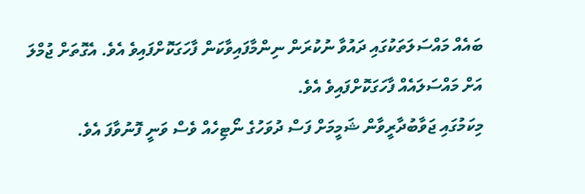ބައެއް މައްސަލަތަކުގައި ދައުވާ ނުކުރަން ނިންމާފައިވާކަން ފާހަގަކޮށްފައިވެ އެވެ. އެގޮތަށް ޖުމްލަ އަށް މައްސަލައެއް ފާހަގަކޮށްފައިވެ އެވެ.
މިކަމުގައި ޖަވާބުދާރީވާން ޝަމީމަށް ފަސް ދުވަހުގެ ނޯޓިހެއް ވެސް ވަނީ ފޮނުވާފަ އެވެ.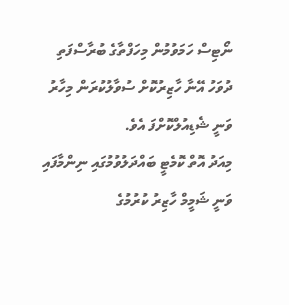ނޯޓިސް ހަމަވުމުން މިހަފްތާގެ ބުރާސްފަތި ދުވަހު އޭނާ ހާޒިރުކޮށް ސުވާލުކުރަން މިހާރު ވަނީ ޝެޑިއުލްކޮށްފަ އެވެ.
މިއަދު އޮތް ކޮމެޓީ ބައްދަލުވުމުގައި ނިންމާފައި ވަނީ ޝަމީމް ހާޒިރު ކުރުމުގެ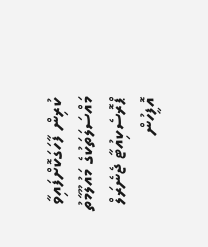ކުރިން ފާހަގަކޮށްފައިވާ މައްސަލަތަކުގެ މައުލޫމާތު ޕްރޮސެކިއުޓާ ޖެނެރަލް އޮފީހުން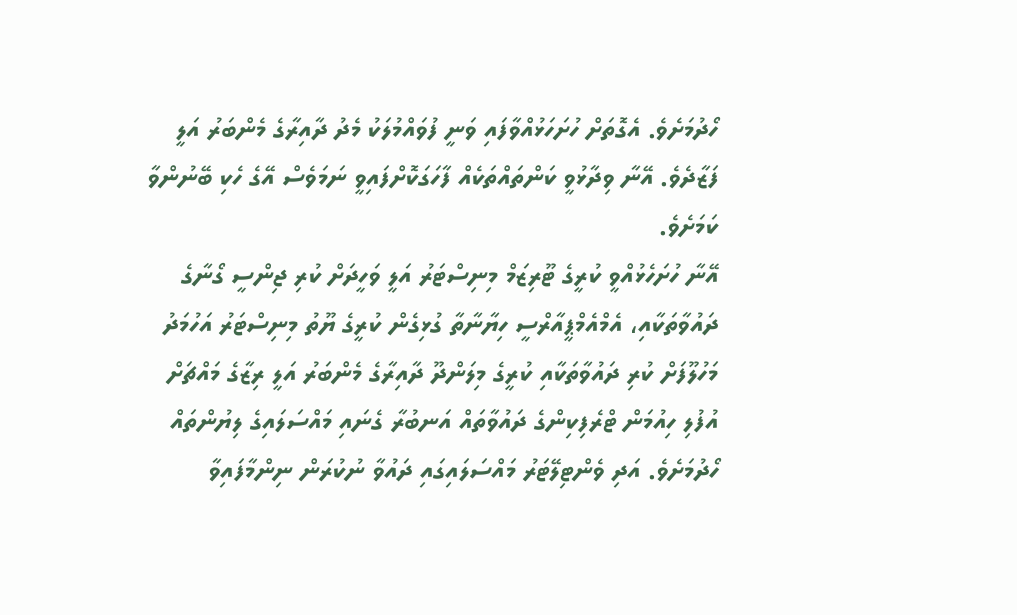ހޯދުމަށެވެ. އެގޮތަށް ހުށަހަޅުއްވާފައި ވަނީ ފުވައްމުލަކު މެދު ދާއިރާގެ މެންބަރު އަލީ ފަޒާދެވެ. އޭނާ ވިދާޅުވީ ކަންތައްތަކެއް ފާހަގަކޮށްފައިވީ ނަމަވެސް އޭގެ ހެކި ބޭނުންވާ ކަމަށެވެ.
އޭނާ ހުށަހެޅުއްވީ ކުރީގެ ޓޫރިޒަމް މިނިސްޓަރު އަލީ ވަހީދަށް ކުރި ޖިންސީ ގޯނާގެ ދައުވާތަކާއި، އެމްއެމްޕީއާރްސީ ހިޔާނާތާ ގުޅިގެން ކުރީގެ ޔޫތު މިނިސްޓަރު އަހުމަދު މަހުލޫފަށް ކުރި ދައުވާތަކާއި ކުރީގެ މިލަންދޫ ދާއިރާގެ މެންބަރު އަލީ ރިޒާގެ މައްޗަށް އުފުލި ހިއުމަން ޓްރެފިކިންގެ ދައުވާތައް އަނބުރާ ގެނައި މައްސަލައިގެ ލިޔުންތައް ހޯދުމަށެވެ. އަދި ވެންޓިލޭޓަރު މައްސަލައިގައި ދައުވާ ނުކުރަން ނިންމާފައިވާ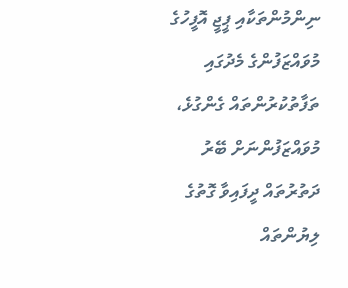ނިންމުންތަކާއި ޕީޖީ އޮފީހުގެ މުވައްޒަފުންގެ މެދުގައި ތަފާތުކުރުންތައް ގެންގުޅެ، މުވައްޒަފުންނަށް ބޭރު ދަތުރުތައް ދީފައިވާ ގޮތުގެ ލިޔުންތައް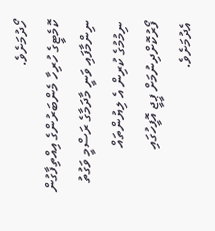ހޯދުމަށެވެ.
ކޮމެޓީގެ ހުރިހާ މެންބަރުންގެ އިއްތިފާގުން ނިންމާފައި ވަނީ މާދަމާގެ ރަސްމީ ވަގުތު ނިމުމުގެ ކުރިން އެ ލިޔުންތައް ފޯރުކޮށްދިނުމަށް ޕީޖީ އޮފީހުގައި އެދުމަށެވެ.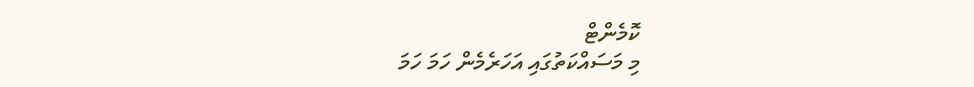ކޮމެންޓް
މި މަސައްކަތުގައި އަހަރެމެން ހަމަ ހަމަ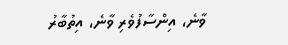ވާނެ، އިންސާފުވެރި ވާނެ، އިތުބާރު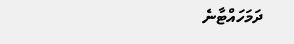ދަމަހައްޓާނެ